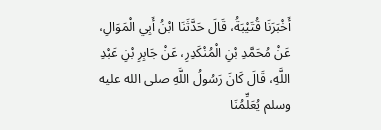أَخْبَرَنَا قُتَيْبَةُ، قَالَ حَدَّثَنَا ابْنُ أَبِي الْمَوَالِ، عَنْ مُحَمَّدِ بْنِ الْمُنْكَدِرِ، عَنْ جَابِرِ بْنِ عَبْدِ اللَّهِ، قَالَ كَانَ رَسُولُ اللَّهِ صلى الله عليه وسلم يُعَلِّمُنَا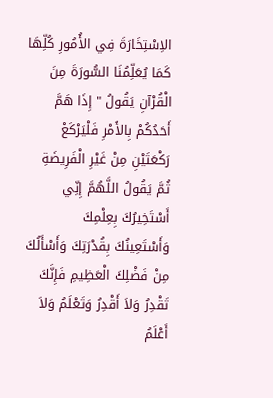الاِسْتِخَارَةَ فِي الأُمُورِ كُلِّهَا كَمَا يُعَلِّمُنَا السُّورَةَ مِنَ الْقُرْآنِ يَقُولُ " إِذَا هَمَّ أَحَدُكُمْ بِالأَمْرِ فَلْيَرْكَعْ رَكْعَتَيْنِ مِنْ غَيْرِ الْفَرِيضَةِ ثُمَّ يَقُولُ اللَّهُمَّ إِنِّي أَسْتَخِيرُكَ بِعِلْمِكَ وَأَسْتَعِينُكَ بِقُدْرَتِكَ وَأَسْأَلُكَ مِنْ فَضْلِكَ الْعَظِيمِ فَإِنَّكَ تَقْدِرُ وَلاَ أَقْدِرُ وَتَعْلَمُ وَلاَ أَعْلَمُ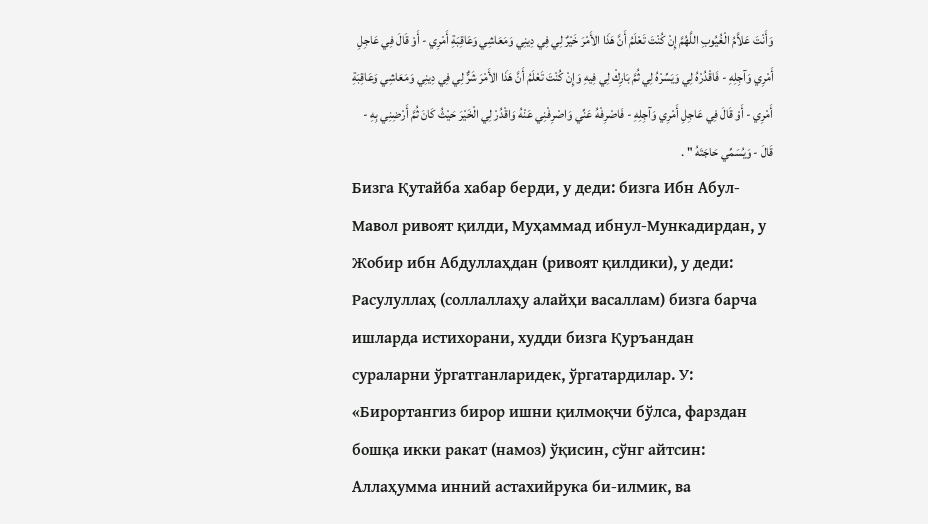وَأَنْتَ عَلاَّمُ الْغُيُوبِ اللَّهُمَّ إِنْ كُنْتَ تَعْلَمُ أَنَّ هَذَا الأَمْرَ خَيْرٌ لِي فِي دِينِي وَمَعَاشِي وَعَاقِبَةِ أَمْرِي - أَوْ قَالَ فِي عَاجِلِ أَمْرِي وَآجِلِهِ - فَاقْدُرْهُ لِي وَيَسِّرْهُ لِي ثُمَّ بَارِكْ لِي فِيهِ وَإِنْ كُنْتَ تَعْلَمُ أَنَّ هَذَا الأَمْرَ شَرٌّ لِي فِي دِينِي وَمَعَاشِي وَعَاقِبَةِ أَمْرِي - أَوْ قَالَ فِي عَاجِلِ أَمْرِي وَآجِلِهِ - فَاصْرِفْهُ عَنِّي وَاصْرِفْنِي عَنْهُ وَاقْدُرْ لِي الْخَيْرَ حَيْثُ كَانَ ثُمَّ أَرْضِنِي بِهِ - قَالَ - وَيُسَمِّي حَاجَتَهُ " .
Бизга Қутайба хабар берди, у деди: бизга Ибн Абул-Мавол ривоят қилди, Муҳаммад ибнул-Мункадирдан, у Жобир ибн Абдуллаҳдан (ривоят қилдики), у деди: Расулуллаҳ (соллаллаҳу алайҳи васаллам) бизга барча ишларда истихорани, худди бизга Қуръандан сураларни ўргатганларидек, ўргатардилар. У: «Бирортангиз бирор ишни қилмоқчи бўлса, фарздан бошқа икки ракат (намоз) ўқисин, сўнг айтсин: Аллаҳумма инний астахийрука би-илмик, ва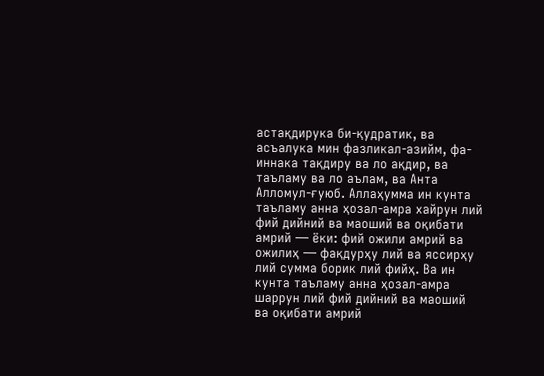астақдирука би-қудратик, ва асъалука мин фазликал-азийм, фа-иннака тақдиру ва ло ақдир, ва таъламу ва ло аълам, ва Анта Алломул-ғуюб. Аллаҳумма ин кунта таъламу анна ҳозал-амра хайрун лий фий дийний ва маоший ва оқибати амрий — ёки: фий ожили амрий ва ожилиҳ — фақдурҳу лий ва яссирҳу лий сумма борик лий фийҳ. Ва ин кунта таъламу анна ҳозал-амра шаррун лий фий дийний ва маоший ва оқибати амрий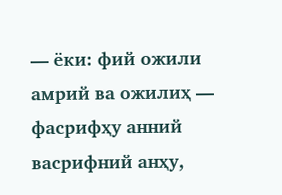— ёки: фий ожили амрий ва ожилиҳ — фасрифҳу анний васрифний анҳу,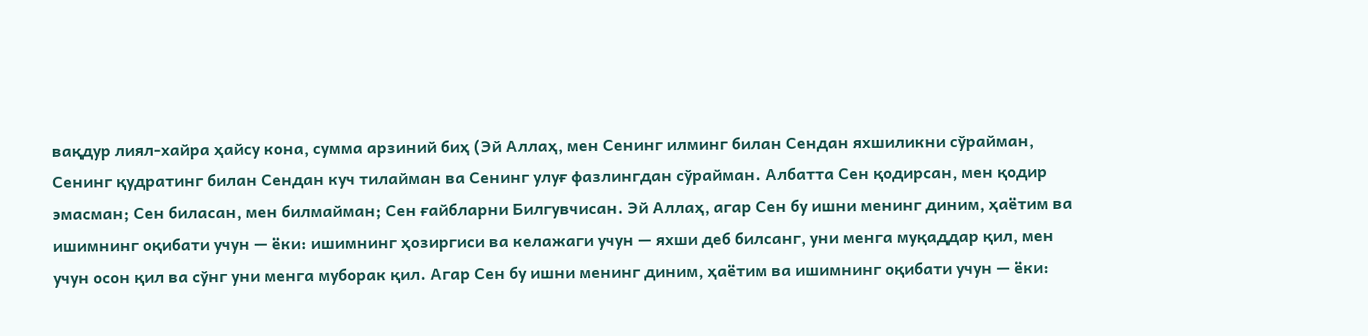вақдур лиял-хайра ҳайсу кона, сумма арзиний биҳ (Эй Аллаҳ, мен Сенинг илминг билан Сендан яхшиликни сўрайман, Сенинг қудратинг билан Сендан куч тилайман ва Сенинг улуғ фазлингдан сўрайман. Албатта Сен қодирсан, мен қодир эмасман; Сен биласан, мен билмайман; Сен ғайбларни Билгувчисан. Эй Аллаҳ, агар Сен бу ишни менинг диним, ҳаётим ва ишимнинг оқибати учун — ёки: ишимнинг ҳозиргиси ва келажаги учун — яхши деб билсанг, уни менга муқаддар қил, мен учун осон қил ва сўнг уни менга муборак қил. Агар Сен бу ишни менинг диним, ҳаётим ва ишимнинг оқибати учун — ёки: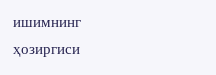ишимнинг ҳозиргиси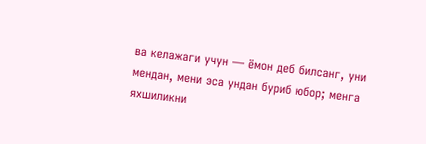ва келажаги учун — ёмон деб билсанг, уни мендан, мени эса ундан буриб юбор; менга яхшиликни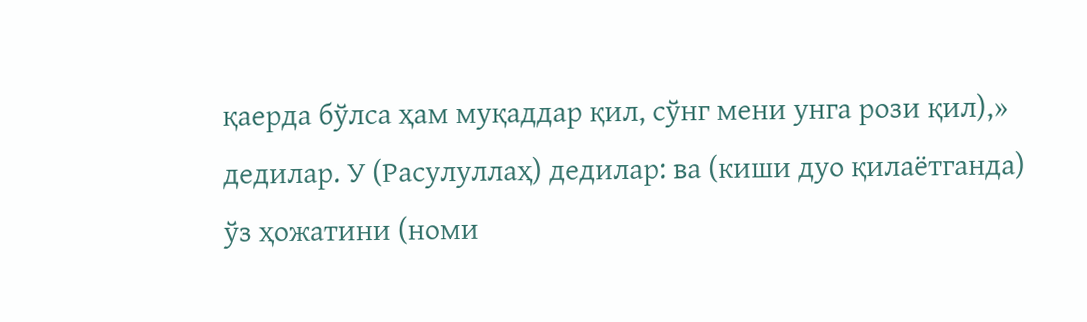қаерда бўлса ҳам муқаддар қил, сўнг мени унга рози қил),» дедилар. У (Расулуллаҳ) дедилар: ва (киши дуо қилаётганда) ўз ҳожатини (номи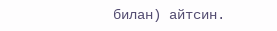билан) айтсин.